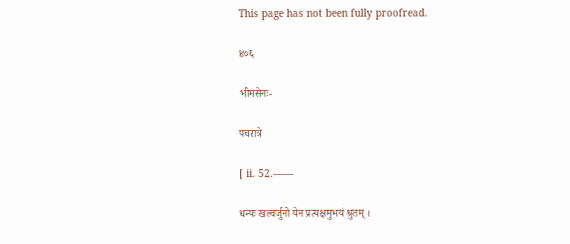This page has not been fully proofread.

४०६

भीमसेनः-

पचरात्रे

[ ii. 52.——

धन्यः खल्वर्जुनो येन प्रत्यक्षमुभयं श्रुतम् ।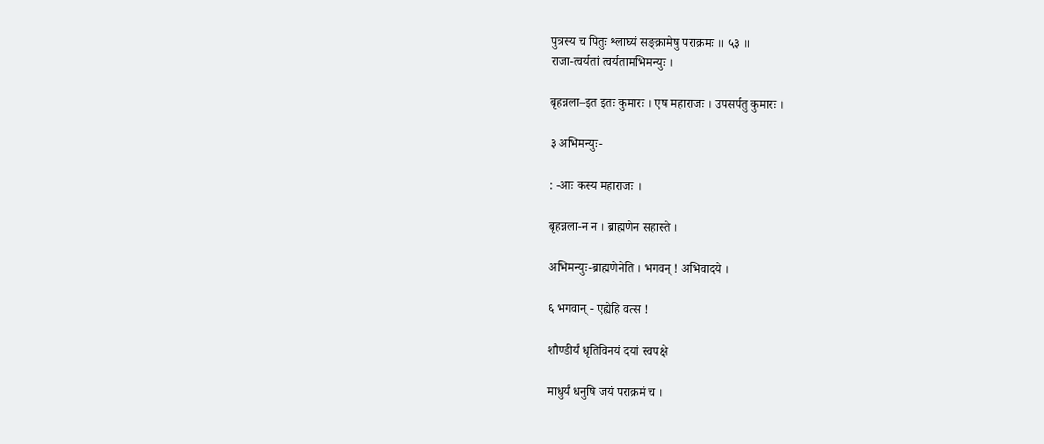पुत्रस्य च पितुः श्लाघ्यं सङ्क्रामेषु पराक्रमः ॥ ५३ ॥
राजा-त्वर्यतां त्वर्यतामभिमन्युः ।

बृहन्नला–इत इतः कुमारः । एष महाराजः । उपसर्पतु कुमारः ।

३ अभिमन्युः-

: -आः कस्य महाराजः ।

बृहन्नला-न न । ब्राह्मणेन सहास्ते ।

अभिमन्युः-ब्राह्मणेनेति । भगवन् ! अभिवादये ।

६ भगवान् - एह्येहि वत्स !

शौण्डीर्यं धृतिविनयं दयां स्वपक्षे

माधुर्यं धनुषि जयं पराक्रमं च ।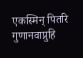एकस्मिन् पितरि गुणानवाप्नुहि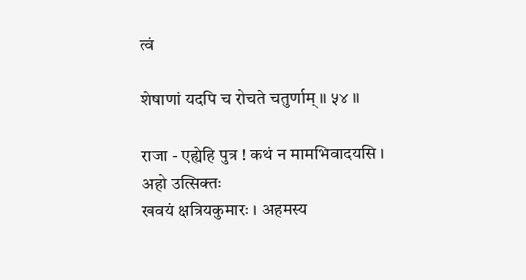त्वं

शेषाणां यदपि च रोचते चतुर्णाम् ॥ ५४ ॥

राजा - एह्येहि पुत्र ! कथं न मामभिवादयसि । अहो उत्सिक्तः
खवयं क्षत्रियकुमारः । अहमस्य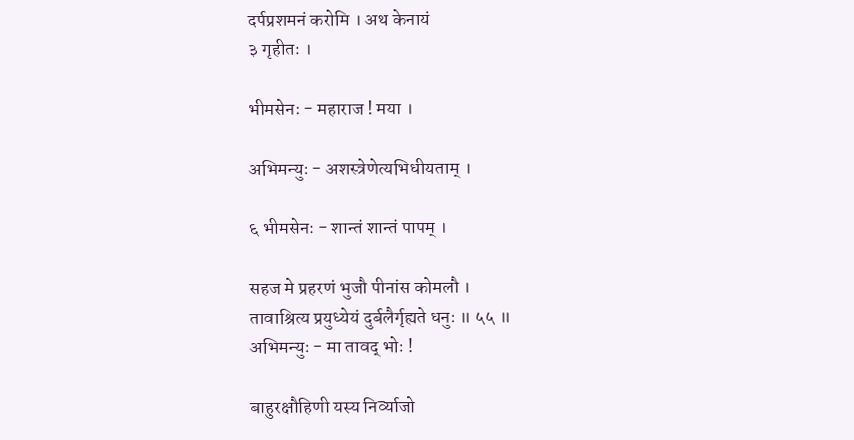दर्पप्रशमनं करोमि । अथ केनायं
३ गृहीतः ।

भीमसेनः - महाराज ! मया ।

अभिमन्युः - अशस्त्रेणेत्यभिधीयताम् ।

६ भीमसेनः - शान्तं शान्तं पापम् ।

सहज मे प्रहरणं भुजौ पीनांस कोमलौ ।
तावाश्रित्य प्रयुध्येयं दुर्बलैर्गृह्यते धनुः ॥ ५५ ॥
अभिमन्युः - मा तावद् भोः !

बाहुरक्षौहिणी यस्य निर्व्याजो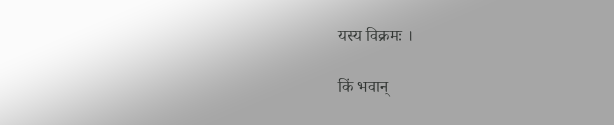यस्य विक्रमः ।

किं भवान्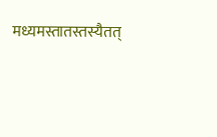मध्यमस्तातस्तस्यैतत्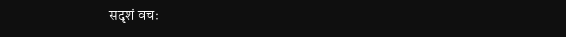सदृशं वचः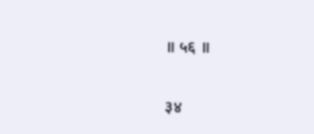॥ ५६ ॥

३४